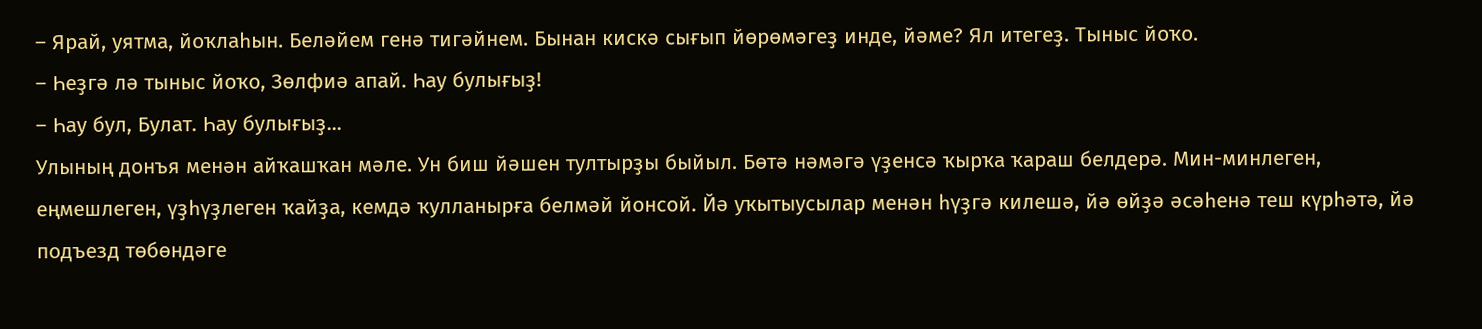– Ярай, уятма, йоҡлаһын. Беләйем генә тигәйнем. Бынан кискә сығып йөрөмәгеҙ инде, йәме? Ял итегеҙ. Тыныс йоҡо.
– Һеҙгә лә тыныс йоҡо, Зөлфиә апай. Һау булығыҙ!
– Һау бул, Булат. Һау булығыҙ...
Улының донъя менән айҡашҡан мәле. Ун биш йәшен тултырҙы быйыл. Бөтә нәмәгә үҙенсә ҡырҡа ҡараш белдерә. Мин-минлеген, еңмешлеген, үҙһүҙлеген ҡайҙа, кемдә ҡулланырға белмәй йонсой. Йә уҡытыусылар менән һүҙгә килешә, йә өйҙә әсәһенә теш күрһәтә, йә подъезд төбөндәге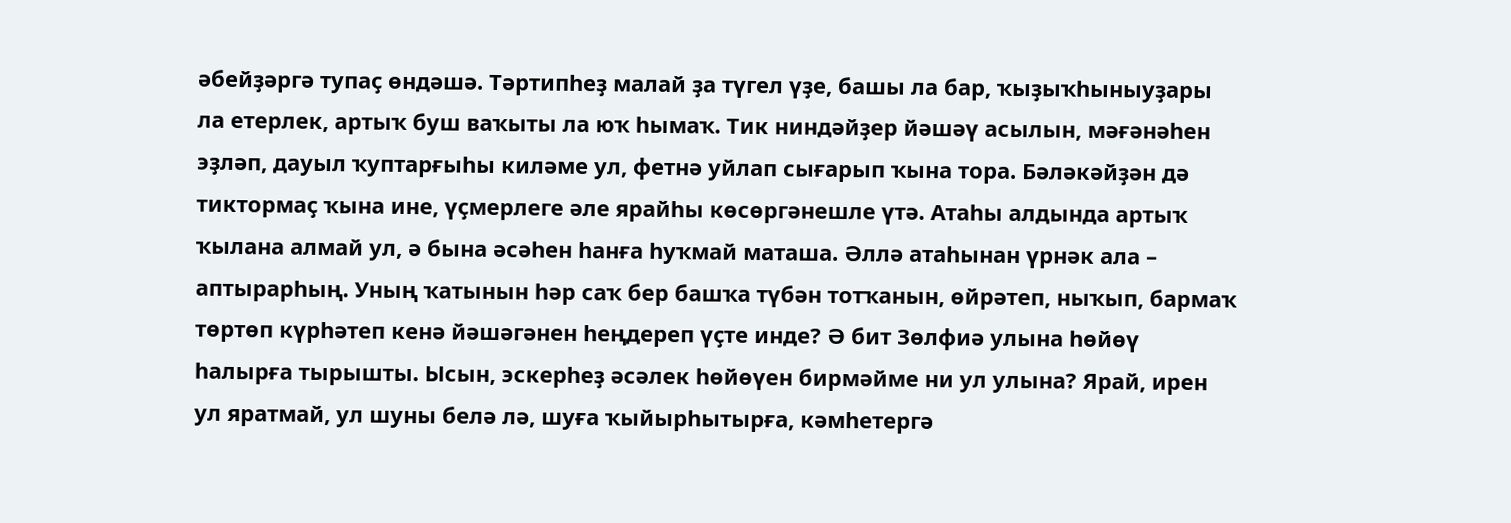әбейҙәргә тупаҫ өндәшә. Тәртипһеҙ малай ҙа түгел үҙе, башы ла бар, ҡыҙыҡһыныуҙары ла етерлек, артыҡ буш ваҡыты ла юҡ һымаҡ. Тик ниндәйҙер йәшәү асылын, мәғәнәһен эҙләп, дауыл ҡуптарғыһы киләме ул, фетнә уйлап сығарып ҡына тора. Бәләкәйҙән дә тиктормаҫ ҡына ине, үҫмерлеге әле ярайһы көсөргәнешле үтә. Атаһы алдында артыҡ ҡылана алмай ул, ә бына әсәһен һанға һуҡмай маташа. Әллә атаһынан үрнәк ала – аптырарһың. Уның ҡатынын һәр саҡ бер башҡа түбән тотҡанын, өйрәтеп, ныҡып, бармаҡ төртөп күрһәтеп кенә йәшәгәнен һеңдереп үҫте инде? Ә бит Зөлфиә улына һөйөү һалырға тырышты. Ысын, эскерһеҙ әсәлек һөйөүен бирмәйме ни ул улына? Ярай, ирен ул яратмай, ул шуны белә лә, шуға ҡыйырһытырға, кәмһетергә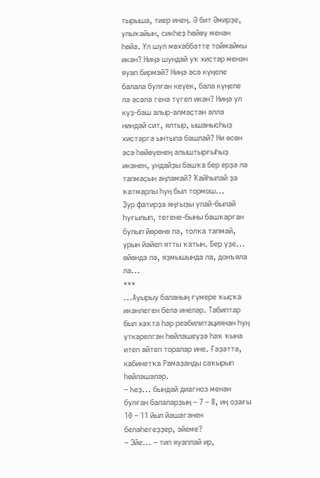тырыша, тиер инең. Ә бит Әмирҙе, улыҡайын, сикһеҙ һөйөү менән һөйә. Ул шул мөхәббәтте тоймаймы икән? Ниңә шундай уҡ хистәр менән яуап бирмәй? Ниңә әсә күңеле балала булған кеүек, бала күңеле лә әсәлә генә түгел икән? Ниңә ул күҙ-баш алыр-алмаҫтан әллә ниндәй сит, ялтыр, ышанысһыҙ хистәргә ынтыла башлай? Ни өсөн әсә һөйөүенең алыштырғыһыҙ икәнен, ундайҙы башҡа бер ерҙә лә тапмаҫын аңламай? Ҡайһылай ҙа ҡатмарлы һуң был тормош...
Ҙур фатирҙа яңғыҙы улай-былай һуғылып, тегене-быны башҡарған булып йөрөнө лә, толҡа тапмай, урын йәйеп ятты ҡатын. Бер үҙе... өйөндә лә, яҙмышында ла, донъяла ла...
***
...Ауырыу баланың ғүмере ҡыҫҡа икәнлеген белә инеләр. Табиптар был хаҡта һәр реабилитациянан һуң үткәрелгән һөйләшеүҙә һаҡ ҡына итеп әйтеп торалар ине. Ғәҙәттә, кабинетҡа Рамаҙанды саҡырып һөйләшәләр.
– Һеҙ... бындай диагноз менән булған балаларҙың – 7 – 8, иң оҙағы 10 – 11 йыл йәшәгәнен беләһегеҙҙер, эйеме?
– Эйе... – тип яуаплай ир,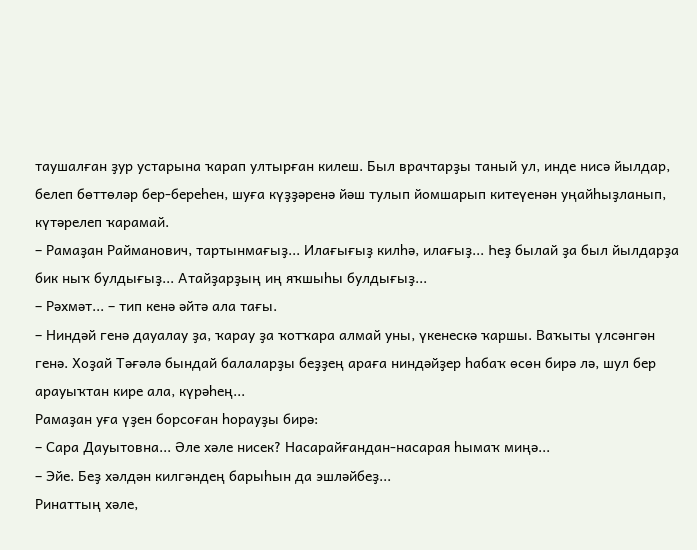таушалған ҙур устарына ҡарап ултырған килеш. Был врачтарҙы таный ул, инде нисә йылдар, белеп бөттөләр бер-береһен, шуға күҙҙәренә йәш тулып йомшарып китеүенән уңайһыҙланып, күтәрелеп ҡарамай.
– Рамаҙан Райманович, тартынмағыҙ... Илағығыҙ килһә, илағыҙ... Һеҙ былай ҙа был йылдарҙа бик ныҡ булдығыҙ... Атайҙарҙың иң яҡшыһы булдығыҙ...
– Рәхмәт... – тип кенә әйтә ала тағы.
– Ниндәй генә дауалау ҙа, ҡарау ҙа ҡотҡара алмай уны, үкенескә ҡаршы. Ваҡыты үлсәнгән генә. Хоҙай Тәғәлә бындай балаларҙы беҙҙең араға ниндәйҙер һабаҡ өсөн бирә лә, шул бер арауыҡтан кире ала, күрәһең...
Рамаҙан уға үҙен борсоған һорауҙы бирә:
– Сара Дауытовна... Әле хәле нисек? Насарайғандан-насарая һымаҡ миңә...
– Эйе. Беҙ хәлдән килгәндең барыһын да эшләйбеҙ...
Ринаттың хәле,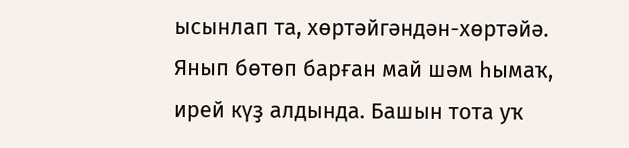ысынлап та, хөртәйгәндән-хөртәйә. Янып бөтөп барған май шәм һымаҡ, ирей күҙ алдында. Башын тота уҡ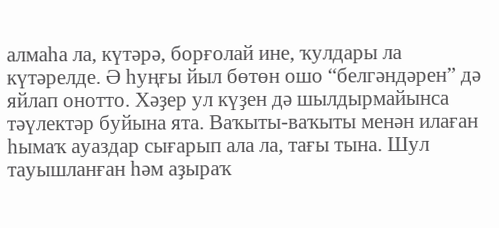алмаһа ла, күтәрә, борғолай ине, ҡулдары ла күтәрелде. Ә һуңғы йыл бөтөн ошо “белгәндәрен” дә яйлап онотто. Хәҙер ул күҙен дә шылдырмайынса тәүлектәр буйына ята. Ваҡыты-ваҡыты менән илаған һымаҡ ауаздар сығарып ала ла, тағы тына. Шул тауышланған һәм аҙыраҡ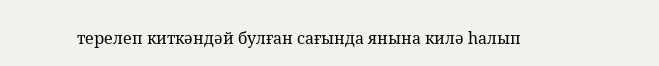терелеп киткәндәй булған сағында янына килә һалып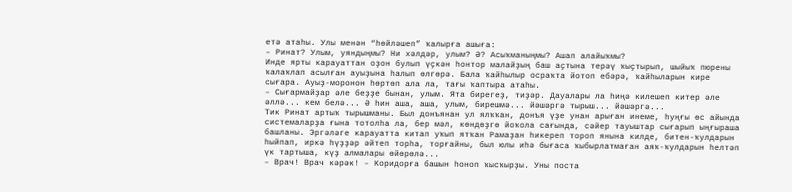етә атаһы. Улы менән “һөйләшеп” ҡалырға ашыға:
– Ринат? Улым, уяндыңмы? Ни хәлдәр, улым? Ә? Асыҡманыңмы? Ашап алайыҡмы?
Инде ярты карауаттан оҙон булып үҫкән һонтор малайҙың баш аҫтына терәү ҡыҫтырып, шыйыҡ пюрены ҡалаҡлап асылған ауыҙына һалып өлгөрә. Бала ҡайһылыр осраҡта йотоп ебәрә, ҡайһыларын кире сығара. Ауыҙ-моронон һөртөп ала ла, тағы ҡаптыра атаһы.
– Сығармайҙар әле беҙҙе бынан, улым. Ята бирегеҙ, тиҙәр. Дауалары ла һиңә килешеп китер әле әллә... кем белә... Ә һин аша, аша, улым, бирешмә... йәшәргә тырыш... йәшәргә...
Тик Ринат артыҡ тырышманы. Был донъянан ул ялҡҡан, донъя үҙе унан арыған инеме, һуңғы өс айында системаларҙа ғына тотолһа ла, бер мәл, көндөҙгө йоҡола сағында, сәйер тауыштар сығарып ыңғыраша башланы. Эргәләге карауатта китап уҡып ятҡан Рамаҙан һикереп тороп янына килде, битен-ҡулдарын һыйпап, иркә һүҙҙәр әйтеп торһа, торғайны, был юлы иһә бығаса ҡыбырлатмаған аяҡ-ҡулдарын һелтәп үк тартыша, күҙ алмалары өйөрөлә...
– Врач! Врач кәрәк! – Коридорға башын һоноп ҡысҡырҙы. Уны поста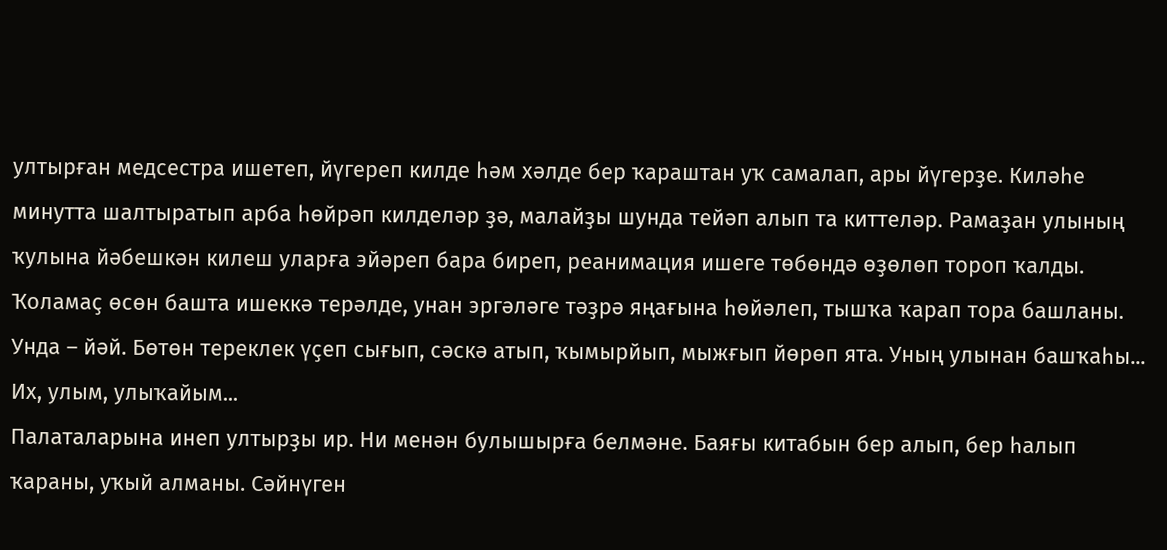ултырған медсестра ишетеп, йүгереп килде һәм хәлде бер ҡараштан уҡ самалап, ары йүгерҙе. Киләһе минутта шалтыратып арба һөйрәп килделәр ҙә, малайҙы шунда тейәп алып та киттеләр. Рамаҙан улының ҡулына йәбешкән килеш уларға эйәреп бара биреп, реанимация ишеге төбөндә өҙөлөп тороп ҡалды. Ҡоламаҫ өсөн башта ишеккә терәлде, унан эргәләге тәҙрә яңағына һөйәлеп, тышҡа ҡарап тора башланы. Унда – йәй. Бөтөн тереклек үҫеп сығып, сәскә атып, ҡымырйып, мыжғып йөрөп ята. Уның улынан башҡаһы... Их, улым, улыҡайым...
Палаталарына инеп ултырҙы ир. Ни менән булышырға белмәне. Баяғы китабын бер алып, бер һалып ҡараны, уҡый алманы. Сәйнүген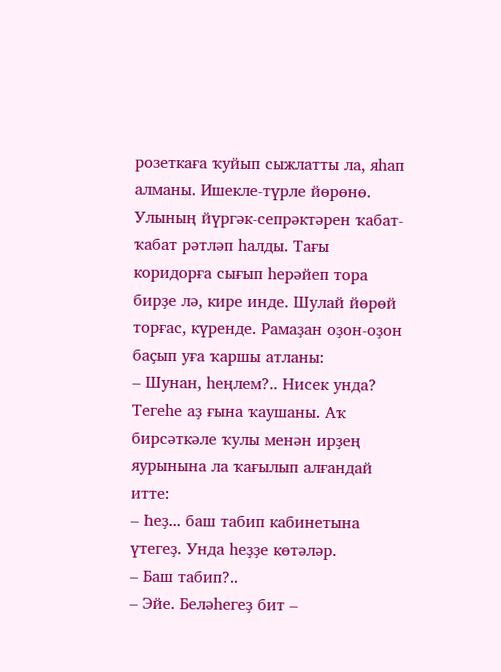розеткаға ҡуйып сыжлатты ла, яһап алманы. Ишекле-түрле йөрөнө. Улының йүргәк-сепрәктәрен ҡабат-ҡабат рәтләп һалды. Тағы коридорға сығып һерәйеп тора бирҙе лә, кире инде. Шулай йөрөй торғас, күренде. Рамаҙан оҙон-оҙон баҫып уға ҡаршы атланы:
– Шунан, һеңлем?.. Нисек унда?
Тегеһе аҙ ғына ҡаушаны. Аҡ бирсәткәле ҡулы менән ирҙең яурынына ла ҡағылып алғандай итте:
– Һеҙ... баш табип кабинетына үтегеҙ. Унда һеҙҙе көтәләр.
– Баш табип?..
– Эйе. Беләһегеҙ бит –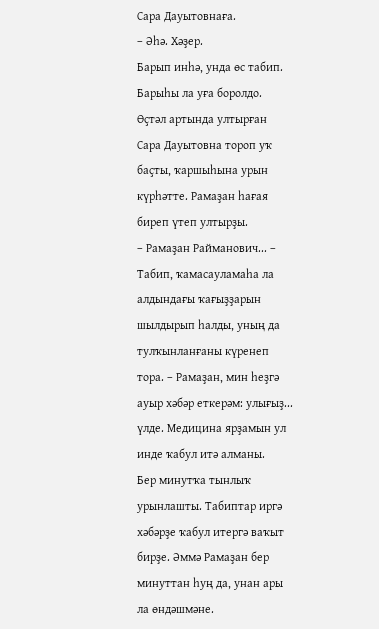Сара Дауытовнаға.
– Әһә. Хәҙер.
Барып инһә, унда өс табип. Барыһы ла уға боролдо. Өҫтәл артында ултырған Сара Дауытовна тороп уҡ баҫты, ҡаршыһына урын күрһәтте. Рамаҙан һағая биреп үтеп ултырҙы.
– Рамаҙан Райманович... – Табип, ҡамасауламаһа ла алдындағы ҡағыҙҙарын шылдырып һалды, уның да тулҡынланғаны күренеп тора. – Рамаҙан, мин һеҙгә ауыр хәбәр еткерәм: улығыҙ... үлде. Медицина ярҙамын ул инде ҡабул итә алманы.
Бер минутҡа тынлыҡ урынлашты. Табиптар иргә хәбәрҙе ҡабул итергә ваҡыт бирҙе. Әммә Рамаҙан бер минуттан һуң да, унан ары ла өндәшмәне.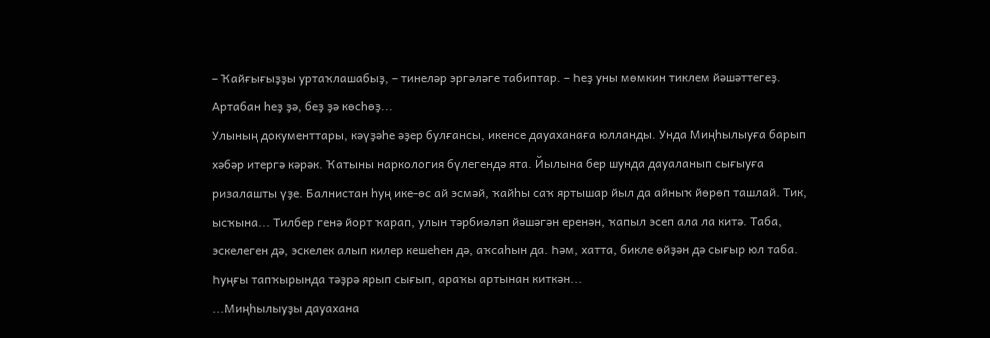– Ҡайғығыҙҙы уртаҡлашабыҙ, – тинеләр эргәләге табиптар. – Һеҙ уны мөмкин тиклем йәшәттегеҙ. Артабан һеҙ ҙә, беҙ ҙә көсһөҙ...
Улының документтары, кәүҙәһе әҙер булғансы, икенсе дауаханаға юлланды. Унда Миңһылыуға барып хәбәр итергә кәрәк. Ҡатыны наркология бүлегендә ята. Йылына бер шунда дауаланып сығыуға ризалашты үҙе. Балнистан һуң ике-өс ай эсмәй, ҡайһы саҡ яртышар йыл да айныҡ йөрөп ташлай. Тик, ысҡына... Тилбер генә йорт ҡарап, улын тәрбиәләп йәшәгән еренән, ҡапыл эсеп ала ла китә. Таба, эскелеген дә, эскелек алып килер кешеһен дә, аҡсаһын да. Һәм, хатта, бикле өйҙән дә сығыр юл таба. Һуңғы тапҡырында тәҙрә ярып сығып, араҡы артынан киткән...
...Миңһылыуҙы дауахана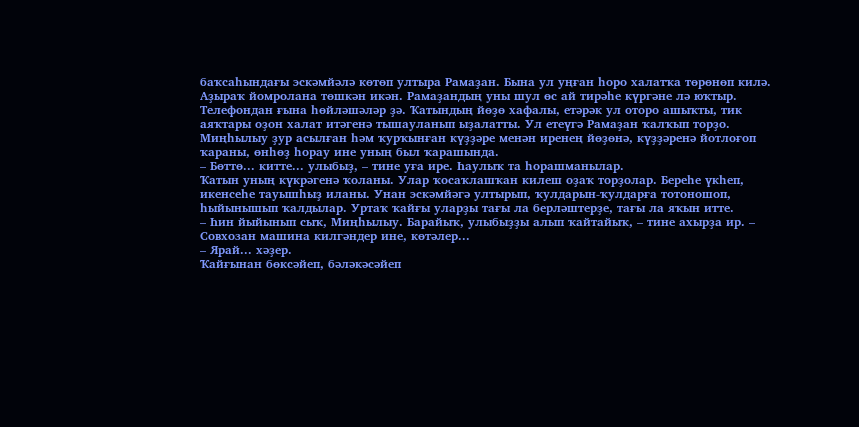баҡсаһындағы эскәмйәлә көтөп ултыра Рамаҙан. Бына ул уңған һоро халатҡа төрөнөп килә. Аҙыраҡ йомролана төшкән икән. Рамаҙандың уны шул өс ай тирәһе күргәне лә юҡтыр. Телефондан ғына һөйләшәләр ҙә. Ҡатындың йөҙө хафалы, етәрәк ул оторо ашыҡты, тик аяҡтары оҙон халат итәгенә тышауланып ыҙалатты. Ул етеүгә Рамаҙан ҡалҡып торҙо.
Миңһылыу ҙур асылған һәм ҡурҡынған күҙҙәре менән иренең йөҙөнә, күҙҙәренә йотлоғоп ҡараны, өнһөҙ һорау ине уның был ҡарашында.
– Бөттө... китте... улыбыҙ, – тине уға ире. Һаулыҡ та һорашманылар.
Ҡатын уның күкрәгенә ҡоланы. Улар ҡосаҡлашҡан килеш оҙаҡ торҙолар. Береһе үкһеп, икенсеһе тауышһыҙ иланы. Унан эскәмйәгә ултырып, ҡулдарын-ҡулдарға тотоношоп, һыйынышып ҡалдылар. Уртаҡ ҡайғы уларҙы тағы ла берләштерҙе, тағы ла яҡын итте.
– Һин йыйынып сыҡ, Миңһылыу. Барайыҡ, улыбыҙҙы алып ҡайтайыҡ, – тине ахырҙа ир. – Совхозан машина килгәндер ине, көтәлер...
– Ярай... хәҙер.
Ҡайғынан бөксәйеп, бәләкәсәйеп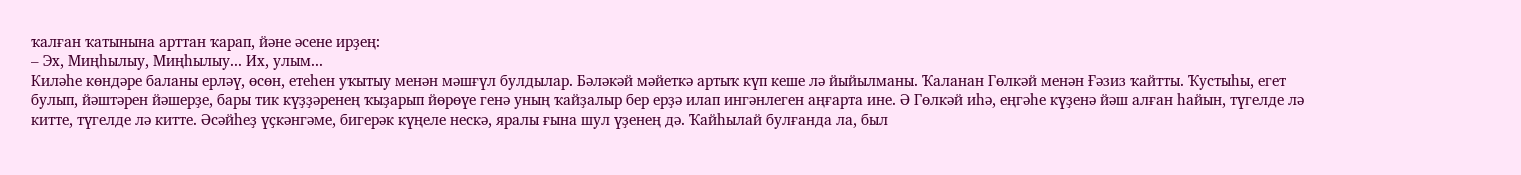ҡалған ҡатынына арттан ҡарап, йәне әсене ирҙең:
– Эх, Миңһылыу, Миңһылыу... Их, улым...
Киләһе көндәре баланы ерләү, өсөн, етеһен уҡытыу менән мәшғүл булдылар. Бәләкәй мәйеткә артыҡ күп кеше лә йыйылманы. Ҡаланан Гөлкәй менән Ғәзиз ҡайтты. Ҡустыһы, егет булып, йәштәрен йәшерҙе, бары тик күҙҙәренең ҡыҙарып йөрөүе генә уның ҡайҙалыр бер ерҙә илап ингәнлеген аңғарта ине. Ә Гөлкәй иһә, еңгәһе күҙенә йәш алған һайын, түгелде лә китте, түгелде лә китте. Әсәйһеҙ үҫкәнгәме, бигерәк күңеле нескә, яралы ғына шул үҙенең дә. Ҡайһылай булғанда ла, был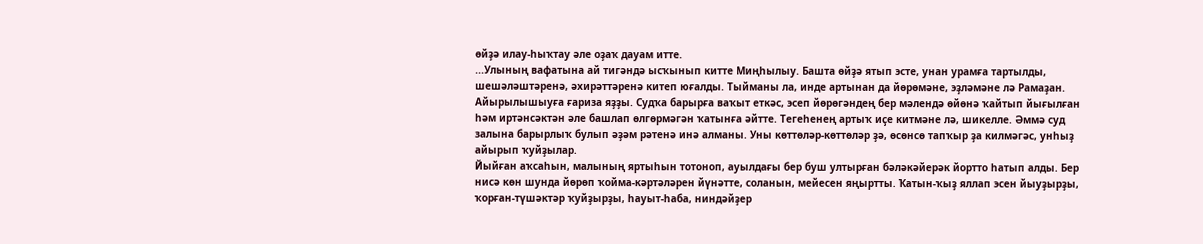өйҙә илау-һыҡтау әле оҙаҡ дауам итте.
...Улының вафатына ай тигәндә ысҡынып китте Миңһылыу. Башта өйҙә ятып эсте, унан урамға тартылды, шешәләштәренә, әхирәттәренә китеп юғалды. Тыйманы ла, инде артынан да йөрөмәне, эҙләмәне лә Рамаҙан. Айырылышыуға ғариза яҙҙы. Судҡа барырға ваҡыт еткәс, эсеп йөрөгәндең бер мәлендә өйөнә ҡайтып йығылған һәм иртәнсәктән әле башлап өлгөрмәгән ҡатынға әйтте. Тегеһенең артыҡ иҫе китмәне лә, шикелле. Әммә суд залына барырлыҡ булып әҙәм рәтенә инә алманы. Уны көттөләр-көттөләр ҙә, өсөнсө тапҡыр ҙа килмәгәс, унһыҙ айырып ҡуйҙылар.
Йыйған аҡсаһын, малының яртыһын тотоноп, ауылдағы бер буш ултырған бәләкәйерәк йортто һатып алды. Бер нисә көн шунда йөрөп ҡойма-кәртәләрен йүнәтте, соланын, мейесен яңыртты. Ҡатын-ҡыҙ яллап эсен йыуҙырҙы, ҡорған-түшәктәр ҡуйҙырҙы, һауыт-һаба, ниндәйҙер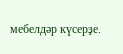мебелдәр күсерҙе.